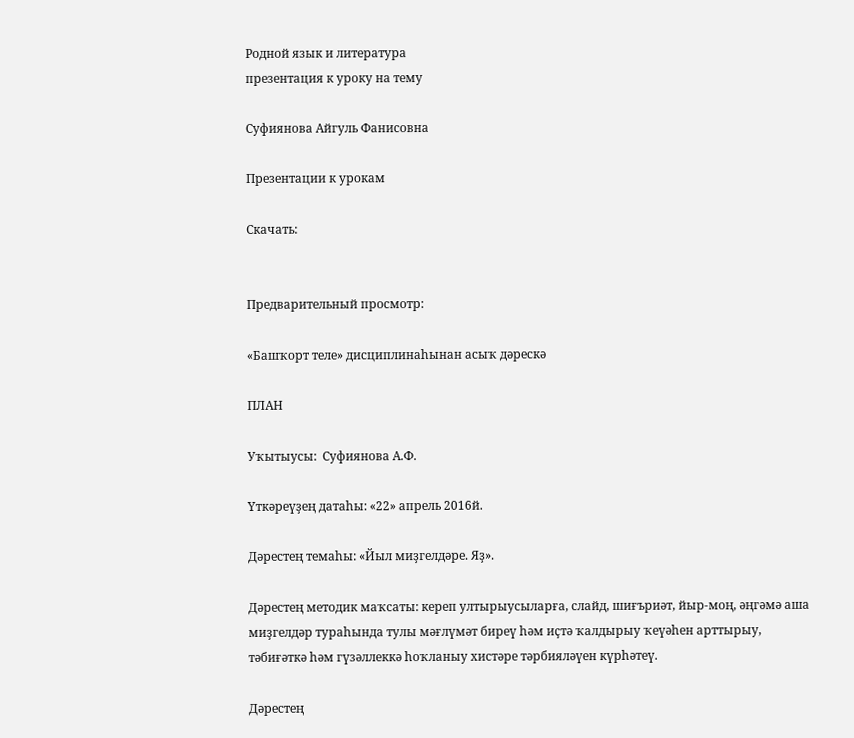Родной язык и литература
презентация к уроку на тему

Суфиянова Айгуль Фанисовна

Презентации к урокам

Скачать:


Предварительный просмотр:

«Башҡорт теле» дисциплинаһынан асыҡ дәрескә

ПЛАН

Уҡытыусы:  Суфиянова А.Ф.

Үткәреүҙең датаһы: «22» апрель 2016й.

Дәрестең темаһы: «Йыл миҙгелдәре. Яҙ».

Дәрестең методик маҡсаты: кереп ултырыусыларға, слайд, шиғъриәт, йыр-моң, әңгәмә аша миҙгелдәр тураһында тулы мәғлүмәт биреү һәм иҫтә ҡалдырыу ҡеүәһен арттырыу, тәбиғәткә һәм гүзәллеккә һоҡланыу хистәре тәрбияләүен күрһәтеү.

Дәрестең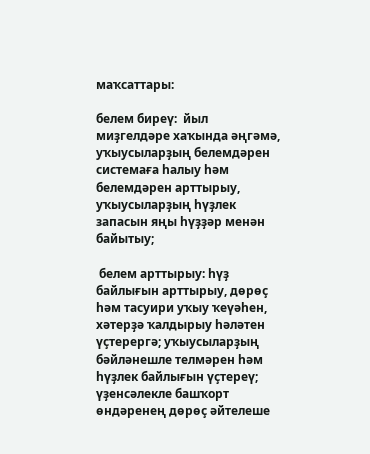маҡсаттары:

белем биреү:  йыл миҙгелдәре хаҡында әңгәмә, уҡыусыларҙың белемдәрен системаға һалыу һәм белемдәрен арттырыу, уҡыусыларҙың һүҙлек запасын яңы һүҙҙәр менән байытыу;

 белем арттырыу: һүҙ байлығын арттырыу, дөрөҫ һәм тасуири уҡыу ҡеүәһен, хәтерҙә ҡалдырыу һәләтен үҫтерергә; уҡыусыларҙың бәйләнешле телмәрен һәм һүҙлек байлығын үҫтереү; үҙенсәлекле башҡорт өндәренең дөрөҫ әйтелеше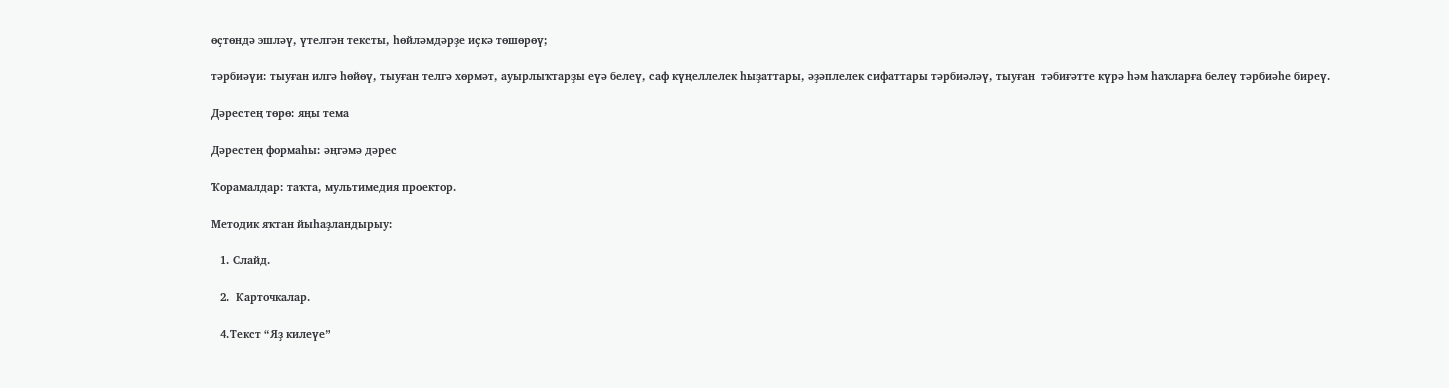өҫтөндә эшләү, үтелгән тексты, һөйләмдәрҙе иҫкә төшөрөү;

тәрбиәүи: тыуған илгә һөйөү, тыуған телгә хөрмәт, ауырлыҡтарҙы еүә белеү, саф күңеллелек һыҙаттары, әҙәплелек сифаттары тәрбиәләү, тыуған  тәбиғәтте күрә һәм һаҡларға белеү тәрбиәһе биреү.

Дәрестең төрө: яңы тема

Дәрестең формаһы: әңгәмә дәрес

Ҡорамалдар: таҡта, мультимедия проектор.

Методик яҡтан йыһаҙландырыу:

   1. Слайд.

   2.  Карточкалар.

   4.Текст “Яҙ килеүе”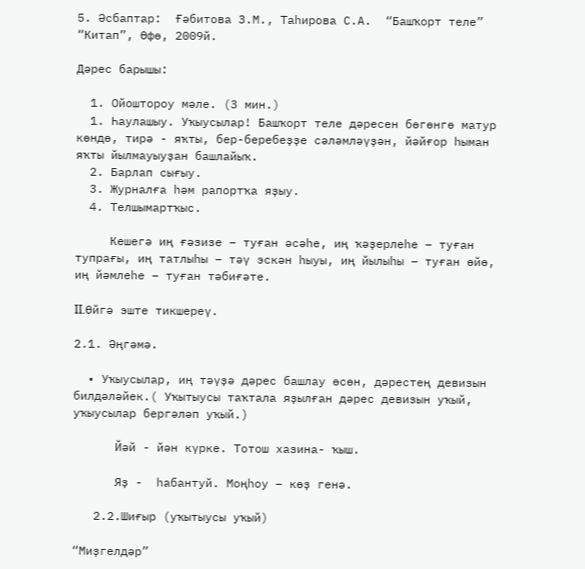5. Әсбаптар:  Ғәбитова З.М., Таһирова С.А.  “Башҡорт теле” “Китап”, Өфө, 2009й.

Дәрес барышы:

  1. Ойоштороу мәле. (3 мин.)
  1. Һаулашыу. Уҡыусылар! Башҡорт теле дәресен бөгөнгө матур көндө, тирә - яҡты, бер-беребеҙҙе сәләмләүҙән, йәйғор һыман яҡты йылмауыуҙан башлайыҡ.
  2. Барлап сығыу.
  3. Журналға һәм рапортҡа яҙыу.
  4. Телшымартҡыс.

     Кешегә иң ғәзизе – туған әсәһе, иң ҡәҙерлеһе – туған тупрағы, иң татлыһы – тәү эскән һыуы, иң йылыһы – туған өйө, иң йәмлеһе – туған тәбиғәте.

II.Өйгә эште тикшереү.

2.1. Әңгәмә.

  • Уҡыусылар, иң тәүҙә дәрес башлау өсөн, дәрестең девизын билдәләйек.( Уҡытыусы таҡтала яҙылған дәрес девизын уҡый, уҡыусылар бергәләп уҡый.)

      Йәй - йән күрке. Тотош хазина- ҡыш.

      Яҙ -  һабантуй. Моңһоу – көҙ генә.

   2.2.Шиғыр (уҡытыусы уҡый)

“Миҙгелдәр”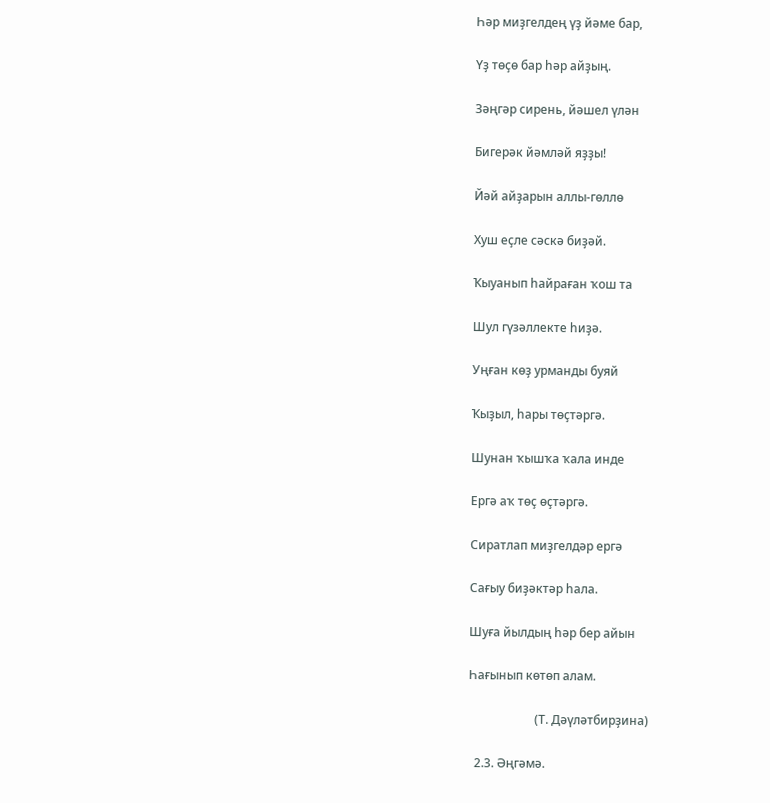Һәр миҙгелдең үҙ йәме бар,

Үҙ төҫө бар һәр айҙың.

Зәңгәр сирень, йәшел үлән

Бигерәк йәмләй яҙҙы!

Йәй айҙарын аллы-гөллө

Хуш еҫле сәскә биҙәй.

Ҡыуанып һайраған ҡош та

Шул гүзәллекте һиҙә.

Уңған көҙ урманды буяй

Ҡыҙыл, һары төҫтәргә.

Шунан ҡышҡа ҡала инде

Ергә аҡ төҫ өҫтәргә.

Сиратлап миҙгелдәр ергә

Сағыу биҙәктәр һала.

Шуға йылдың һәр бер айын

Һағынып көтөп алам.

                      (Т. Дәүләтбирҙина)

  2.3. Әңгәмә.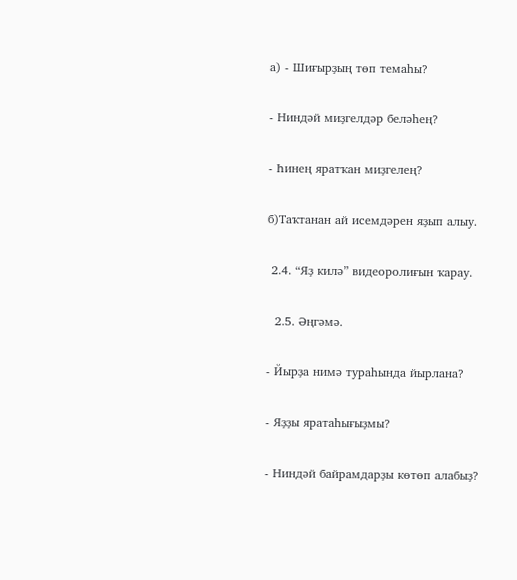а) - Шиғырҙың төп темаһы?

- Ниндәй миҙгелдәр беләһең?

- Һинең яратҡан миҙгелең?

б)Таҡтанан ай исемдәрен яҙып алыу.

 2.4. “Яҙ килә” видеоролиғын ҡарау.

  2.5. Әңгәмә.

- Йырҙа нимә тураһында йырлана?

- Яҙҙы яратаһығыҙмы?

- Ниндәй байрамдарҙы көтөп алабыҙ?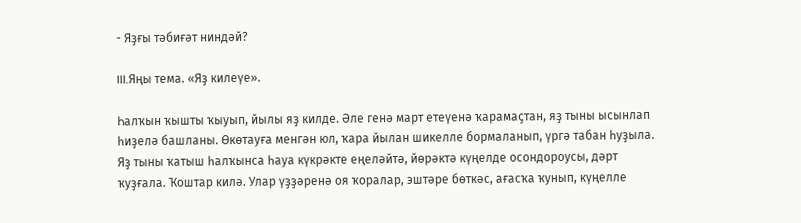- Яҙғы тәбиғәт ниндәй?

III.Яңы тема. «Яҙ килеүе».

Һалҡын ҡышты ҡыуып, йылы яҙ килде. Әле генә март етеүенә ҡарамаҫтан, яҙ тыны ысынлап һиҙелә башланы. Өкөтауға менгән юл, ҡара йылан шикелле бормаланып, үргә табан һуҙыла. Яҙ тыны ҡатыш һалҡынса һауа күкрәкте еңеләйтә, йөрәктә күңелде осондороусы, дәрт ҡуҙғала. Ҡоштар килә. Улар үҙҙәренә оя ҡоралар, эштәре бөткәс, ағасҡа ҡунып, күңеллe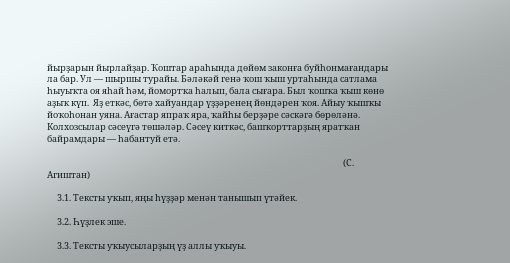йырҙарын йырлайҙар. Ҡоштар араһында дөйөм законға буйһонмағандары ла бар. Ул — шыршы турайы. Бәләкәй генә ҡош ҡыш уртаһында сатлама һыуыҡта оя яһай һәм, йомортҡа һалып, бала сығара. Был ҡошҡа ҡыш көнө аҙыҡ күп.  Яҙ еткәс, бөтә хайуандар үҙҙәренең йөндәрен ҡоя. Айыу ҡышҡы йоҡоһонан уяна. Ағастар япраҡ яра, ҡайһы берҙәре сәскәгә бөрөләнә. Колхозсылар сәсеүгә төшәләр. Сәсеү киткәс, башҡорттарҙың яратҡан байрамдары — һабантуй етә.

                                                                                                                                                    (С. Агиштан)

     3.1. Тексты уҡып, яңы һүҙҙәр менән танышып үтәйек.

     3.2. Һүҙлек эше.

     3.3. Тексты уҡыусыларҙың үҙ аллы уҡыуы.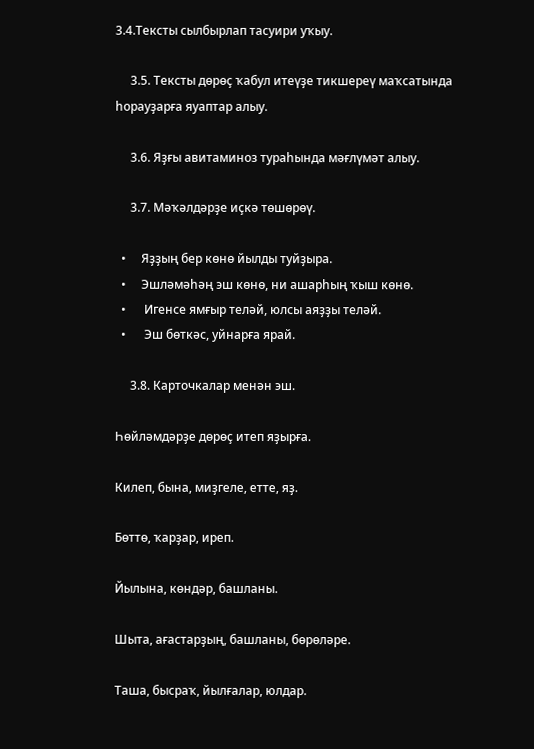3.4.Тексты сылбырлап тасуири уҡыу.

     3.5. Тексты дөрөҫ ҡабул итеүҙе тикшереү маҡсатында һорауҙарға яуаптар алыу.

     3.6. Яҙғы авитаминоз тураһында мәғлүмәт алыу.

     3.7. Мәҡәлдәрҙе иҫкә төшөрөү.

  •     Яҙҙың бер көнө йылды туйҙыра.
  •     Эшләмәһәң эш көнө, ни ашарһың ҡыш көнө.
  •      Игенсе ямғыр теләй, юлсы аяҙҙы теләй.
  •      Эш бөткәс, уйнарға ярай.

     3.8. Карточкалар менән эш.

Һөйләмдәрҙе дөрөҫ итеп яҙырға.

Килеп, бына, миҙгеле, етте, яҙ.

Бөттө, ҡарҙар, иреп.

Йылына, көндәр, башланы.

Шыта, ағастарҙың, башланы, бөрөләре.

Таша, бысраҡ, йылғалар, юлдар.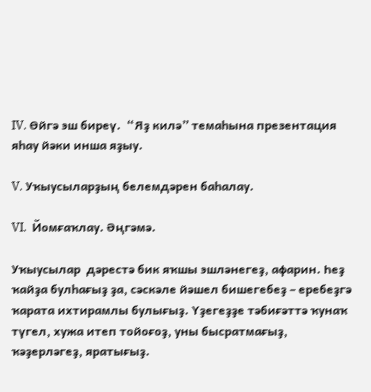IV. Өйгә эш биреү.  “Яҙ килә” темаһына презентация яһау йәки инша яҙыу.

V. Уҡыусыларҙың белемдәрен баһалау.

VI.  Йомғаҡлау. Әңгәмә.

Уҡыусылар  дәрестә бик яҡшы эшләнегеҙ, афарин. Һеҙ ҡайҙа булһағыҙ ҙа, сәскәле йәшел бишегебеҙ – еребеҙгә ҡарата ихтирамлы булығыҙ. Үҙегеҙҙе тәбиғәттә ҡунаҡ түгел, хужа итеп тойоғоҙ, уны бысратмағыҙ, ҡәҙерләгеҙ, яратығыҙ.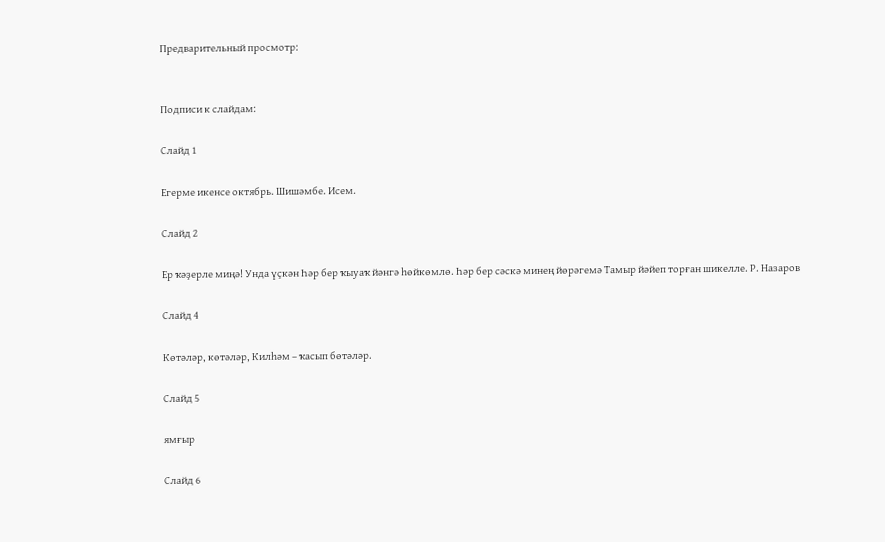Предварительный просмотр:


Подписи к слайдам:

Слайд 1

Егерме икенсе октябрь. Шишәмбе. Исем.

Слайд 2

Ер ҡәҙерле миңә! Унда үҫкән Һәр бер ҡыуаҡ йәнгә һөйкөмлө. Һәр бер сәскә минең йөрәгемә Тамыр йәйеп торған шикелле. Р. Назаров

Слайд 4

Көтәләр, көтәләр, Килһәм – ҡасып бөтәләр.

Слайд 5

ямғыр

Слайд 6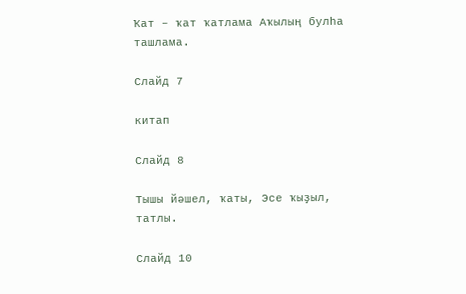Ҡат – ҡат ҡатлама Аҡылың булһа ташлама.

Слайд 7

китап

Слайд 8

Тышы йәшел, ҡаты, Эсе ҡыҙыл, татлы.

Слайд 10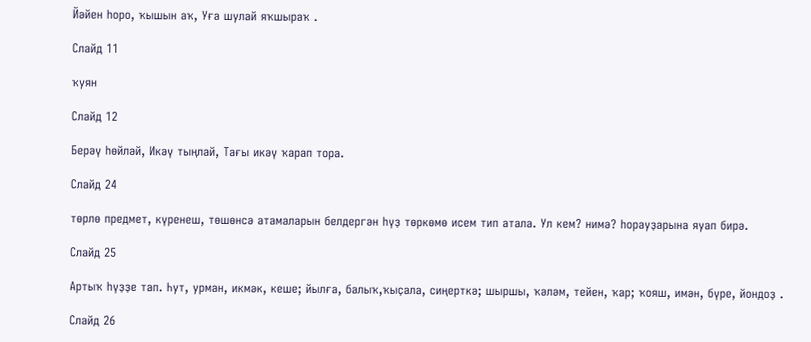Йәйен һоро, ҡышын аҡ, Уға шулай яҡшыраҡ .

Слайд 11

ҡуян

Слайд 12

Берәү һөйләй, Икәү тыңлай, Тағы икәү ҡарап тора.

Слайд 24

төрлө предмет, күренеш, төшөнсә атамаларын белдергән һүҙ төркөмө исем тип атала. Ул кем? нимә? һорауҙарына яуап бирә.

Слайд 25

Артыҡ һүҙҙе тап. Һут, урман, икмәк, кеше; йылға, балыҡ,ҡыҫала, сиңерткә; шыршы, ҡәләм, тейен, ҡар; ҡояш, имән, бүре, йондоҙ .

Слайд 26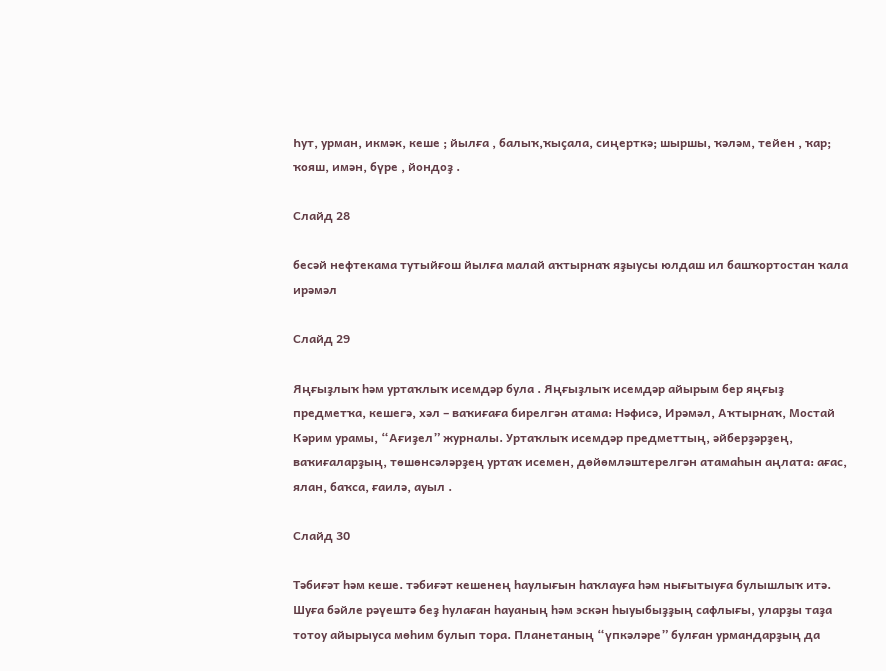Һут, урман, икмәк, кеше ; йылға , балыҡ,ҡыҫала, сиңерткә; шыршы, ҡәләм, тейен , ҡар; ҡояш, имән, бүре , йондоҙ .

Слайд 28

бесәй нефтекама тутыйғош йылға малай аҡтырнаҡ яҙыусы юлдаш ил башҡортостан ҡала ирәмәл

Слайд 29

Яңғыҙлыҡ һәм уртаҡлыҡ исемдәр була . Яңғыҙлыҡ исемдәр айырым бер яңғыҙ предметҡа, кешегә, хәл – ваҡиғаға бирелгән атама: Нәфисә, Ирәмәл, Аҡтырнаҡ, Мостай Кәрим урамы, “Ағиҙел” журналы. Уртаҡлыҡ исемдәр предметтың, әйберҙәрҙең, ваҡиғаларҙың, төшөнсәләрҙең уртаҡ исемен, дөйөмләштерелгән атамаһын аңлата: ағас, ялан, баҡса, ғаилә, ауыл .

Слайд 30

Тәбиғәт һәм кеше. тәбиғәт кешенең һаулығын һаҡлауға һәм нығытыуға булышлыҡ итә. Шуға бәйле рәүештә беҙ һулаған һауаның һәм эскән һыуыбыҙҙың сафлығы, уларҙы таҙа тотоу айырыуса мөһим булып тора. Планетаның “үпкәләре” булған урмандарҙың да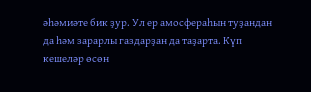әһәмиәте бик ҙур. Ул ер амосфераһын туҙандан да һәм зарарлы газдарҙан да таҙарта. Күп кешеләр өсөн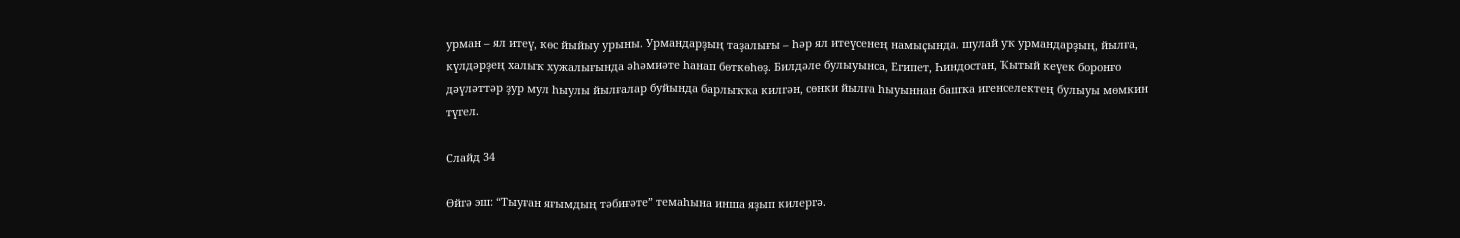урман – ял итеү, көс йыйыу урыны. Урмандарҙың таҙалығы – һәр ял итеүсенең намыҫында. шулай уҡ урмандарҙың, йылға, күлдәрҙең халыҡ хужалығында әһәмиәте һанап бөткөһөҙ. Билдәле булыуынса, Египет, Һиндостан, Ҡытый кеүек боронғо дәүләттәр ҙур мул һыулы йылғалар буйында барлыҡҡа килгән, сөнки йылға һыуыннан башҡа игенселектең булыуы мөмкин түгел.

Слайд 34

Өйгә эш: “Тыуған яғымдың тәбиғәте” темаһына инша яҙып килергә.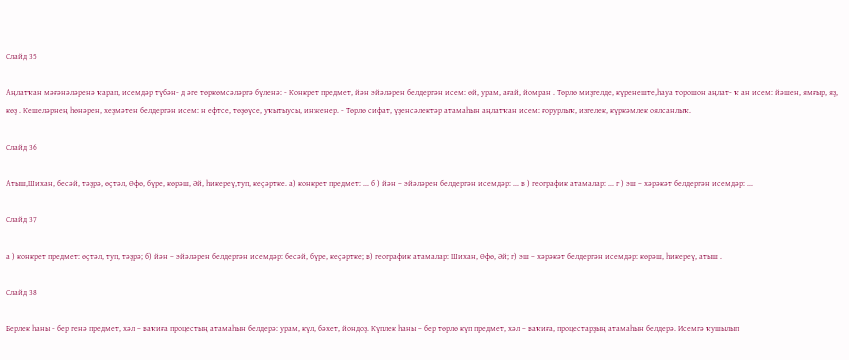Слайд 35

Аңлатҡан мәғәнәләренә ҡарап, исемдәр түбән- д әге төркөмсәләргә бүленә: - Конкрет предмет, йән эйәләрен белдергән исем: өй, урам, ағай, йомран . Төрлө миҙгелде, күренеште,һауа торошон аңлат- ҡ ан исем: йәшен, ямғыр, яҙ, көҙ . Кешеләрнең һөнәрен, хеҙмәтен белдергән исем: н ефтсе, төҙөүсе, уҡытыусы, инженер. - Төрлө сифат, үҙенсәлектәр атамаһын аңлатҡан исем: ғорурлыҡ, изгелек, күркәмлек оялсанлыҡ.

Слайд 36

Атыш,Шихан, бесәй, тәҙрә, өҫтәл, Өфө, бүре, көрәш, Әй, һикереү,туп, кеҫәртке. а) конкрет предмет: ... б ) йән – эйәләрен белдергән исемдәр: ... в ) географик атамалар: ... г ) эш – хәрәкәт белдергән исемдәр: ...

Слайд 37

а ) конкрет предмет: өҫтәл, туп, тәҙрә; б) йән – эйәләрен белдергән исемдәр: бесәй, бүре, кеҫәртке; в) географик атамалар: Шихан, Өфө, Әй; г) эш – хәрәкәт белдергән исемдәр: көрәш, һикереү, атыш .

Слайд 38

Берлек һаны - бер генә предмет, хәл – ваҡиға процестың атамаһын белдерә: урам, күл, бәхет, йондоҙ. Күплек һаны – бер төрлө күп предмет, хәл – ваҡиға, процестарҙың атамаһын белдерә. Исемгә ҡушылып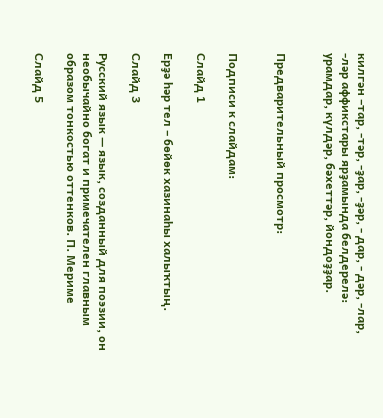килгән –тар, -тәр, -ҙар, -ҙәр, - дар, - дәр, -лар, -ләр аффикстары ярҙамында белдерелә: урамдар, күлдәр, бәхеттәр, йондоҙҙар.


Предварительный просмотр:


Подписи к слайдам:

Слайд 1

Ерҙә һәр тел – бөйөк хазинаһы халыҡтың.

Слайд 3

Русский язык — язык, созданный для поэзии, он необычайно богат и примечателен главным образом тонкостью оттенков. П. Мериме

Слайд 5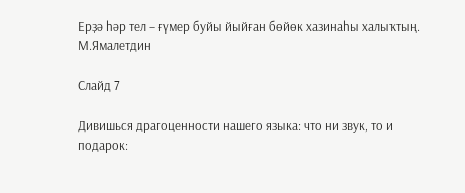Ерҙә һәр тел – ғүмер буйы йыйған бөйөк хазинаһы халыҡтың. М.Ямалетдин

Слайд 7

Дивишься драгоценности нашего языка: что ни звук, то и подарок: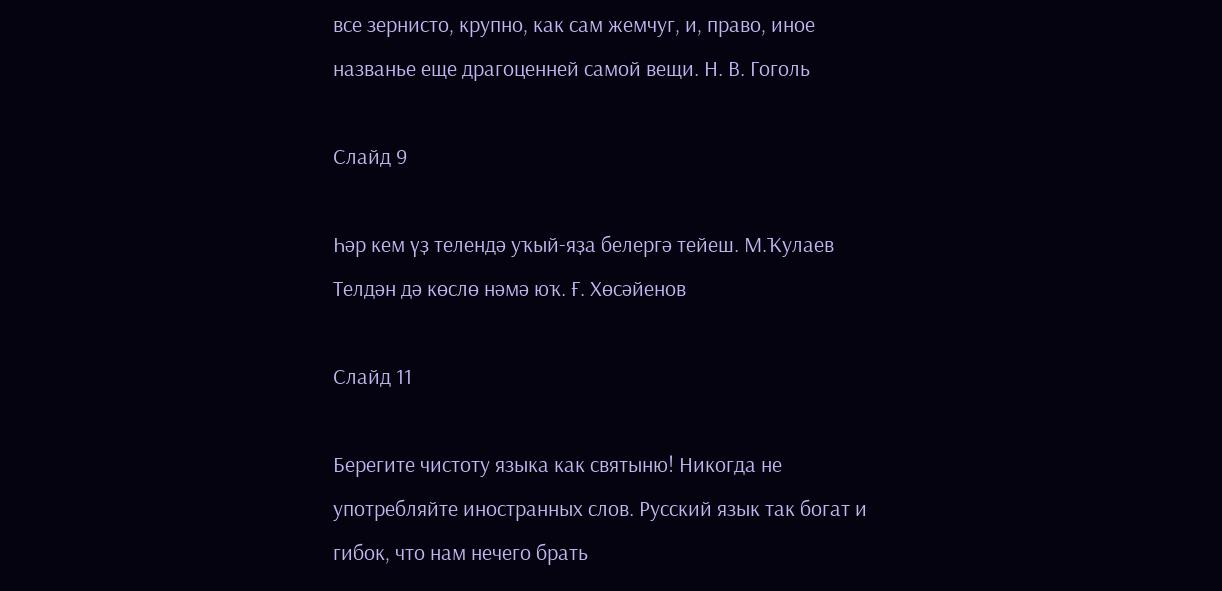все зернисто, крупно, как сам жемчуг, и, право, иное названье еще драгоценней самой вещи. Н. В. Гоголь

Слайд 9

Һәр кем үҙ телендә уҡый-яҙа белергә тейеш. М.Ҡулаев Телдән дә көслө нәмә юҡ. Ғ. Хөсәйенов

Слайд 11

Берегите чистоту языка как святыню! Никогда не употребляйте иностранных слов. Русский язык так богат и гибок, что нам нечего брать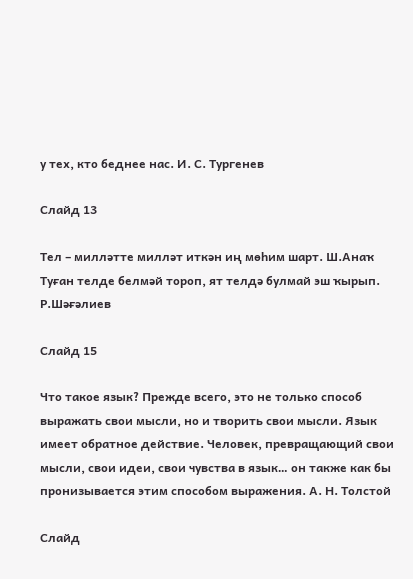у тех, кто беднее нас. И. С. Тургенев

Слайд 13

Тел – милләтте милләт иткән иң мөһим шарт. Ш.Анаҡ Туған телде белмәй тороп, ят телдә булмай эш ҡырып. Р.Шәғәлиев

Слайд 15

Что такое язык? Прежде всего, это не только способ выражать свои мысли, но и творить свои мысли. Язык имеет обратное действие. Человек, превращающий свои мысли, свои идеи, свои чувства в язык… он также как бы пронизывается этим способом выражения. А. Н. Толстой

Слайд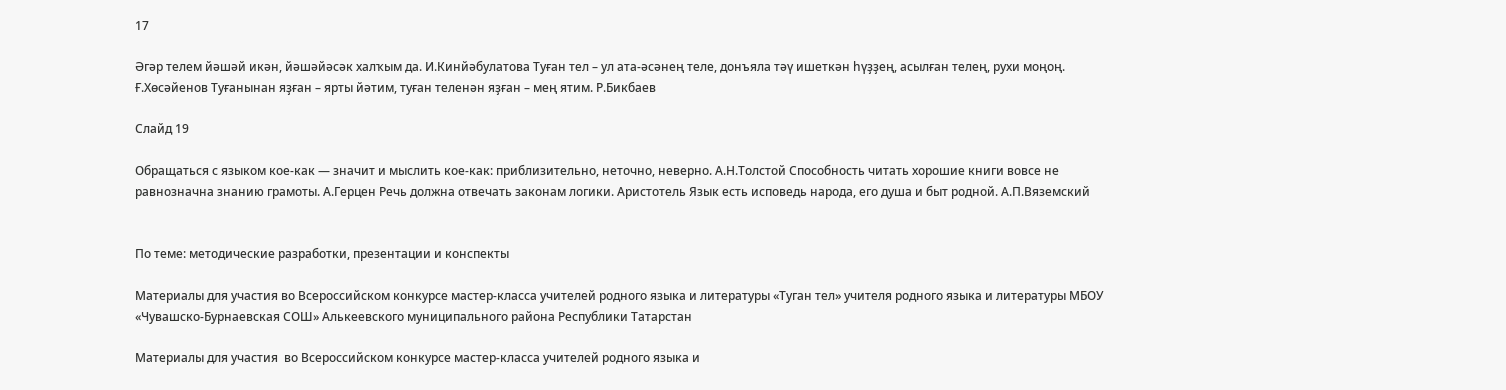17

Әгәр телем йәшәй икән, йәшәйәсәк халҡым да. И.Кинйәбулатова Туған тел – ул ата-әсәнең теле, донъяла тәү ишеткән һүҙҙең, асылған телең, рухи моңоң. Ғ.Хөсәйенов Туғанынан яҙған – ярты йәтим, туған теленән яҙған – мең ятим. Р.Бикбаев

Слайд 19

Обращаться с языком кое-как — значит и мыслить кое-как: приблизительно, неточно, неверно. А.Н.Толстой Способность читать хорошие книги вовсе не равнозначна знанию грамоты. А.Герцен Речь должна отвечать законам логики. Аристотель Язык есть исповедь народа, его душа и быт родной. А.П.Вяземский


По теме: методические разработки, презентации и конспекты

Материалы для участия во Всероссийском конкурсе мастер-класса учителей родного языка и литературы «Туган тел» учителя родного языка и литературы МБОУ «Чувашско-Бурнаевская СОШ» Алькеевского муниципального района Республики Татарстан

Материалы для участия  во Всероссийском конкурсе мастер-класса учителей родного языка и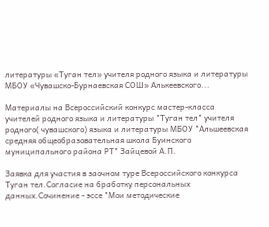литературы «Туган тел» учителя родного языка и литературы МБОУ «Чувашско-Бурнаевская СОШ» Алькеевского...

Материалы на Всероссийский конкурс мастер-класса учителей родного языка и литературы "Туган тел" учителя родного( чувашского) языка и литературы МБОУ "Альшеевская средняя общеобразовательная школа Буинского муниципального района РТ" Зайцевой А.П.

Заявка для участия в заочном туре Всероссийского конкурса Туган тел.Согласие на бработку персональных данных.Сочинение - эссе "Мои методические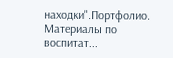находки".Портфолио. Материалы по воспитат...